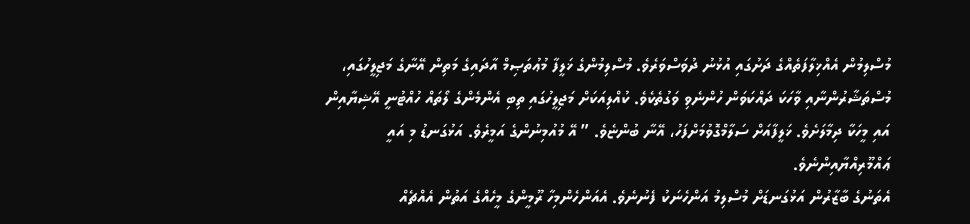މުސްލިމުން އެއްޚިލާފަތެއްގެ ދަށުގައި އުޅުނު ދުވަސްވަރެވެ. މުސްލިމުންގެ ޚަލީފާ މުޢުތަޞިމް އާދައިގެ މަތިން އޭނާގެ މަޖިލީހުގައި، މުސްތަޝާރުންނާއި ވާހަކަ ދައްކަވަން ހުންނެވި ވަގުތެކެވެ. ކުއްލިއަކަށް މަޖިލީހުގައި ތިބި އެންމެންގެ ލޯތައް ހުއްޓުނީ އޭޝިޔާއިން އައި މީހަކާ ދިމާލަށެވެ. ޚަލީފާއަށް ސަލާމްގޮވުމަށްފަހު، އޭނާ ބުންޏެވެ. ” އޭ މުއުމިނުންގެ އަމީރެވެ. އަޅުގަނޑު މި އައީ ޢައްމޫރިއްޔާއިންނެވެ.
އެތަނުގެ ބާޒާރުން އަޅުގަނޑަށް މުސްލިމު އަންހެނަކު ފެނުނެވެ. އެއަންހެންމިހާ ރޫމީންގެ މީހެއްގެ އަތުން އެއްޗެއް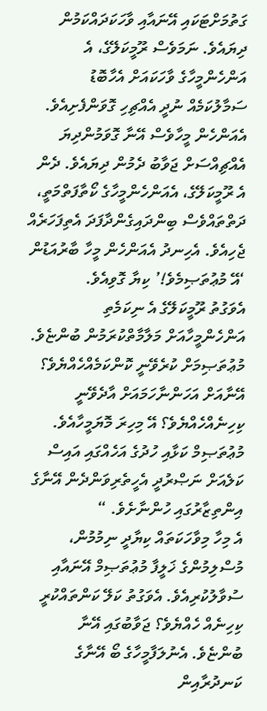ގަތުމަށްޓަކައި އޭނައާއި ވާހަކަދައްކަމުން ދިޔައެވެ. ނަމަވެސް ރޫމީކަލޭގެ، އެ އަންހެންމީހާގެ ވާހަކައަށް އެހާބޮޑު ސަމާލުކަމެއް ނުދީ އެއްޗިހި ގޮވަންފެށިއެވެ. އެއަންހެން މީހާވެސް އޭނާ ގޮވަމުންދިޔަ އެއްޗިއްސަށް ޖަވާބު ދެމުން ދިޔައެވެ. ދެން އެ ރޫމީކަލޭގެ، އެއަންހެންމީހާގެ ކޯތާފަތްމަތީ، ދަތްތައްވެސް ބިންދައިގެންދާފަދަ އެތިފަހަރެއް ޖެހިއެވެ. އެހިނދު އެއަންހެން މީހާ ބާރުއަޑުން ‘އޭ މުޢުތަޞިމެވެ!’ ކިޔާ ގޮވިއެވެ.
އެވަގުތު ރޫމީކަލޭގެ އެ ނިކަމެތި އަންހެންމީހާއަށް މަލާމާތްކުރަމުން ބުންޏެވެ. މުޢުތަޞިމަށް ކުރެވޭނީ ކޮންކަމެއްހެއްޔެވެ؟ އޭނާއަށް އަހަންނާހަމައަށް އާދެވޭނީ ކިހިނެއްހެއްޔެވެ؟ އޭ މިހިރަ މޮޔަމީހާއެވެ. މުޢުތަޞިމް ކަޅާއި ހުދުގެ އަހެއްގައި އައިސް ކަލެއަށް ނަޞްރުދީ އެހީތެރިވަންދެން އޭނާގެ އިންތިޒާރުގައި ހުންނާށެވެ. “
އެ މިހާ މިވާހަކަތައް ކިޔާދީ ނިމުމުން، މުސްލިމުންގެ ޚަލީފާ މުޢުތަޞިމް އޭނައާއި ސުވާލުކުރިއެވެ. އެވަގުތު ކަލޭ ކަންތައްކުރީ ކިހިނެއް ހެއްޔެވެ؟ ޖަވާބުގައި އޭނާ ބުންޏެވެ. އެނުލަފާމީހާގެ ބޯ އޭނާގެ ކަނދުރާއިން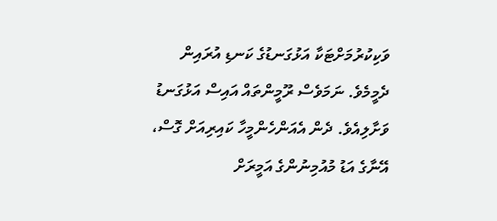ވަކިކުރުމަށްޓަކާ އަޅުގަނޑުގެ ކަނޑި އުރައިން ދެމީމެވެ. ނަމަވެސް ރޫމީންތައް އައިސް އަޅުގަނޑު ވަށާލިއެވެ. ދެން އެއަންހެންމީހާ ކައިރިއަށް ގޮސް، އޭނާގެ އަޑު މުއުމިނުންގެ އަމީރަށް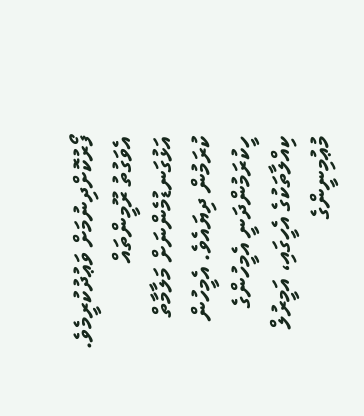ފޯރުކޮށްދިނުމަށް ވަޢުދުކުރީމެވެ. އެވަގުތު ރޫމީންތައް އަޅުގަނޑުމެންނަށް މަލާމާތް ކުރަމުން ދިޔައެވެ. އެމީހުން ހީކުރަމުންދަނީ އެމީހުންގެ ކިއްލާތަކުގެ އެހީގައި، އަމީރުލް މުޢުމިނީންގެ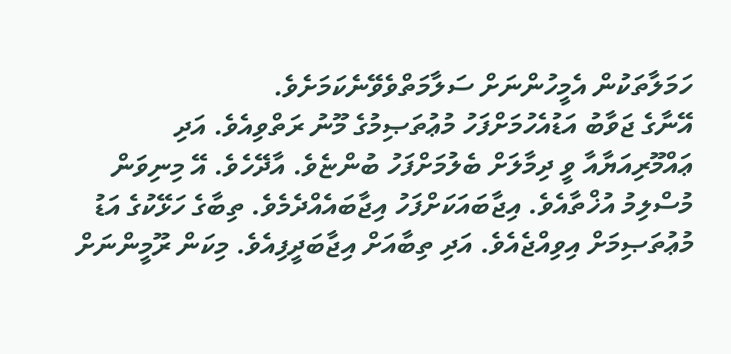ހަމަލާތަކުން އެމީހުންނަށް ސަލާމަތްވެވޭނެކަމަށެވެ.
އޭނާގެ ޖަވާބު އަޑުއެހުމަށްފަހު މުޢުތަޞިމުގެ މޫނު ރަތްވިއެވެ. އަދި ޢައްމޫރިއަޔާއާ ވީ ދިމާލަށް ބެލުމަށްފަހު ބުންޏެވެ. އާދޭހެވެ. އޭ މިނިވަން މުސްލިމު އުޚްތާއެވެ. އިޖާބައަކަށްފަހު އިޖާބައެއްދެމެވެ. ތިބާގެ ހަޅޭކުގެ އަޑު މުޢުތަޞިމަށް އިވިއްޖެއެވެ. އަދި ތިބާއަށް އިޖާބަދީފިއެވެ. މިކަން ރޫމީންނަށް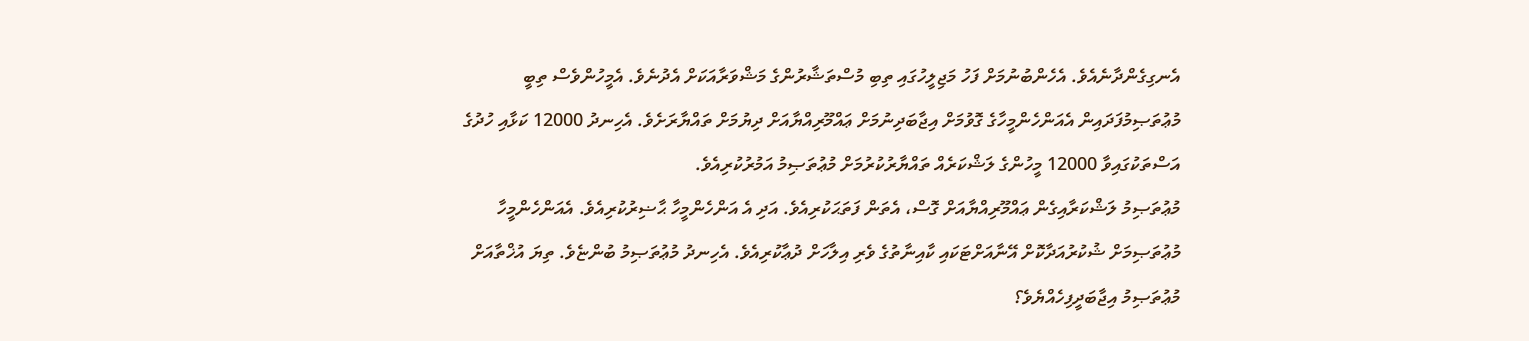އެނގިގެންދާނެއެވެ. އެހެންބުނުމަށް ފަހު މަޖިލީހުގައި ތިބި މުސްތަޝާރުންގެ މަޝްވަރާއަކަށް އެދުނެވެ. އެމީހުންވެސް ތިބީ މުޢުތަޞިމުފަދައިން އެއަންހެންމީހާގެ ގޮވުމަށް އިޖާބަދިނުމަށް ޢައްމޫރިއްޔާއަށް ދިޔުމަށް ތައްޔާރަށެވެ. އެހިނދު 12000 ކަޅާއި ހުދުގެ އަސްތަކުގައިވާ 12000 މީހުންގެ ލަޝްކަރެއް ތައްޔާރުކުރުމަށް މުޢުތަޞިމު އަމުރުކުރިއެވެ.
މުޢުތަޞިމު ލަޝްކަރާއިގެން ޢައްމޫރިއްޔާއަށް ގޮސް، އެތަން ފަތަޙަކުރިއެވެ. އަދި އެ އަންހެންމީހާ ޙާޟިރުކުރިއެވެ. އެއަންހެންމީހާ މުޢުތަޞިމަށް ޝުކުރުއަދާކޮށް އޭނާއަށްޓަކައި ކާއިނާތުގެ ވެރި އިލާހަށް ދުޢާކުރިއެވެ. އެހިނދު މުޢުތަޞިމު ބުންޏެވެ. ތިޔަ އުޚްތާއަށް މުޢުތަޞިމު އިޖާބަދީފިހެއްޔެވެ؟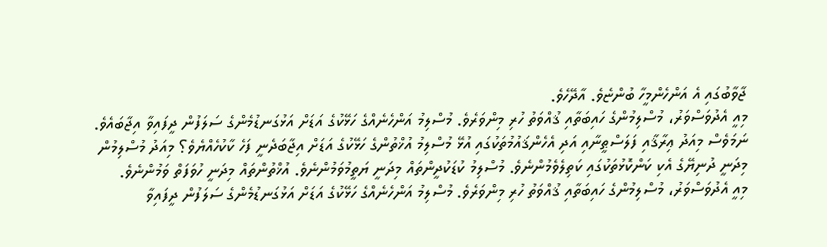ޖާވާބުގައި އެ އަންހެންމީހާ ބުންޏެވެ. އާދޭހެވެ.
މިއީ އެދުވަސްވަރު، މުސްލިމުންގެ ހައިބަތާއި ޤުއްވަތު ހުރި މިންވަރެވެ. މުސްލިމު އަންހެނެއްގެ ހަޅޭކުގެ އަޑަށް އަޅުގަނޑުމެންގެ ސަލަފުން ދީފައިވާ އިޖާބައެވެ. ނަމަވެސް މިއަދު ޢިރާޤާއި ފަލަސްޠީނާއި އަދި އެހެންޤައުމުތަކުގައި އުޅޭ މުސްލިމު އުޚްތުންގެ ހަޅޭކުގެ އަޑަށް އިޖާބަދެނީ ފަހެ ކާކުހެއްޔެވެ؟ މިއަދު މުސްލިމުން މިދަނީ ދުނިޔޭގެ އެކި ކަންކޮޅުތަކުގައި ކަތިލެވެމުންނެވެ. މުސްލިމު ކުޑަކުދީންތައް މިދަނީ ޔަތީމުވަމުންނެވެ. އުޚްތުންތައް މިދަނީ ހުވަފަތް ވަމުންނެވެ.
މިއީ އެދުވަސްވަރު، މުސްލިމުންގެ ހައިބަތާއި ޤުއްވަތު ހުރި މިންވަރެވެ. މުސްލިމު އަންހެނެއްގެ ހަޅޭކުގެ އަޑަށް އަޅުގަނޑުމެންގެ ސަލަފުން ދީފައިވާ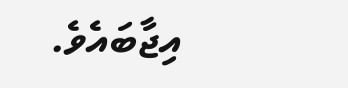އިޖާބައެވެ.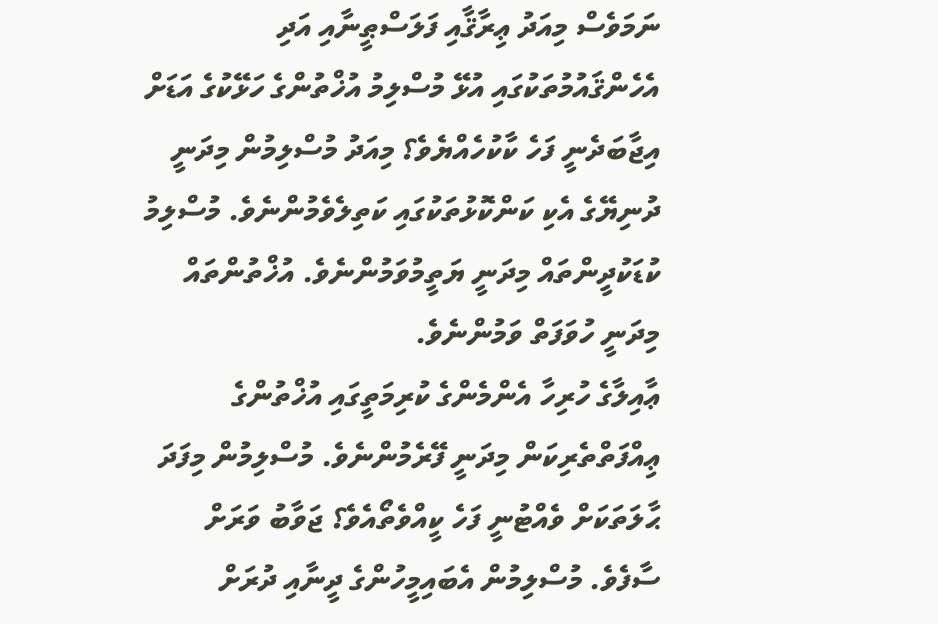ނަމަވެސް މިއަދު ޢިރާޤާއި ފަލަސްޠީނާއި އަދި އެހެންޤައުމުތަކުގައި އުޅޭ މުސްލިމު އުޚްތުންގެ ހަޅޭކުގެ އަޑަށް އިޖާބަދެނީ ފަހެ ކާކުހެއްޔެވެ؟ މިއަދު މުސްލިމުން މިދަނީ ދުނިޔޭގެ އެކި ކަންކޮޅުތަކުގައި ކަތިލެވެމުންނެވެ. މުސްލިމު ކުޑަކުދީންތައް މިދަނީ ޔަތީމުވަމުންނެވެ. އުޚްތުންތައް މިދަނީ ހުވަފަތް ވަމުންނެވެ.
ޢާއިލާގެ ހުރިހާ އެންމެންގެ ކުރިމަތީގައި އުޚްތުންގެ ޢިއްފަތްތެރިކަން މިދަނީ ފޭރެމުންނެވެ. މުސްލިމުން މިފަދަ ޙާލަތަކަށް ވެއްޓުނީ ފަހެ ކީއްވެތޯއެވެ؟ ޖަވާބު ވަރަށް ސާފެވެ. މުސްލިމުން އެބައިމީހުންގެ ދީނާއި ދުރަށް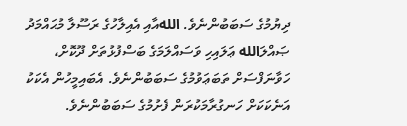ދިޔުމުގެ ސަބަބުންނެވެ. اللهއާއި އެއިލާހުގެ ރަސޫލާ މުޙައްމަދު ޞައްލަالله ޢަލައިހި ވަސައްލަމަގެ ބަސްފުޅުތަށް ދޫކޮށް، ހަވާނަފްސަށް ތަބަޢަވުމުގެ ސަބަބުންނެވެ. އެބައިމީހުން އެކަކު އަނެކަކަށް ހަނގުރާމަކުރަން ފެށުމުގެ ސަބަބުންނެވެ.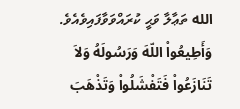الله ތަޢާލާ ވަޙީ ކުރައްވަވާފައިވެއެވެ. وَأَطِيعُواْ اللّهَ وَرَسُولَهُ وَلاَ تَنَازَعُواْ فَتَفْشَلُواْ وَتَذْهَبَ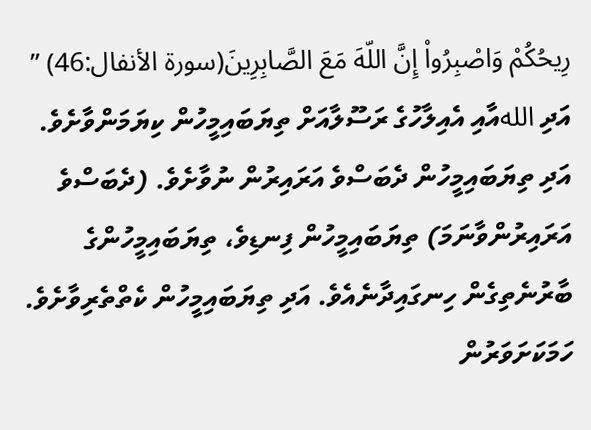رِيحُكُمْ وَاصْبِرُواْ إِنَّ اللّهَ مَعَ الصَّابِرِينَ(سورة الأنفال:46) ” އަދި اللهއާއި އެއިލާހުގެ ރަސޫލާއަށް ތިޔަބައިމީހުން ކިޔަމަންވާށެވެ. އަދި ތިޔަބައިމީހުން ދެބަސްވެ އަރައިރުން ނުވާށެވެ. (ދެބަސްވެ އަރައިރުންވާނަމަ) ތިޔަބައިމީހުން ފިނޑިވެ، ތިޔަބައިމީހުންގެ ބާރުނެތިގެން ހިނގައިދާނެއެވެ. އަދި ތިޔަބައިމީހުން ކެތްތެރިވާށެވެ. ހަމަކަށަވަރުން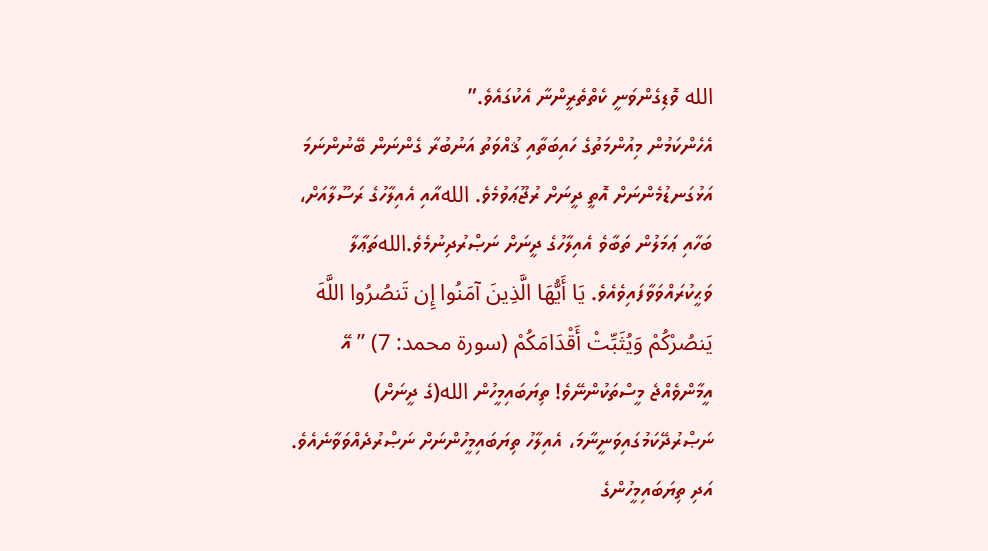الله ވޮޑިގެންވަނީ ކެތްތެރީންނާ އެކުގައެވެ.”
އެހެންކަމުން މިއުންމަތުގެ ހައިބަތާއި ޤުއްވަތު އަނުބުރާ ގެންނަން ބޭނުންނަމަ އަޅުގަނޑުމެންނަށް އޮތީ ދީނަށް ރުޖޫޢަވުމެވެ. اللهއާއި އެއިލާހުގެ ރަސޫލާއަށް، ބަހާއި ޢަމަލުން ތަބާވެ އެއިލާހުގެ ދީނަށް ނަޞްރުދިނުމެވެ.اللهތަޢާލާ ވަޙީކުރައްވަވާފައިވެއެވެ. يَا أَيُّهَا الَّذِينَ آمَنُوا إِن تَنصُرُوا اللَّهَ يَنصُرْكُمْ وَيُثَبِّتْ أَقْدَامَكُمْ (سورة محمد: 7) ” އޭ އީމާންވެއްޖެ މީސްތަކުންނޭވެ! ތިޔަބައިމީހުން الله(ގެ ދީނަށް) ނަޞްރުދޭކަމުގައިވަނީނާމަ، އެއިލާހު ތިޔަބައިމީހުންނަށް ނަޞްރުދެއްވަވާނެއެވެ. އަދި ތިޔަބައިމީހުންގެ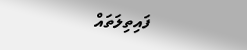ފައިތިލަތައް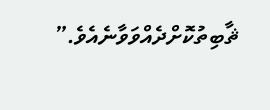ޘާބިތުކޮށްދެއްވަވާނެއެވެ.”